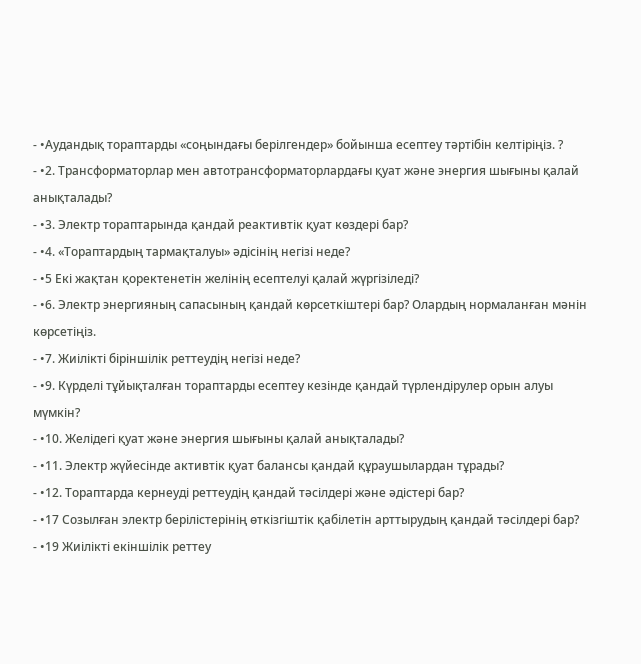- •Аудандық тораптарды «соңындағы берілгендер» бойынша есептеу тәртібін келтіріңіз. ?
- •2. Трансформаторлар мен автотрансформаторлардағы қуат және энергия шығыны қалай анықталады?
- •3. Электр тораптарында қандай реактивтік қуат көздері бар?
- •4. «Тораптардың тармақталуы» әдісінің негізі неде?
- •5 Екі жақтан қоректенетін желінің есептелуі қалай жүргізіледі?
- •6. Электр энергияның сапасының қандай көрсеткіштері бар? Олардың нормаланған мәнін көрсетіңіз.
- •7. Жиілікті біріншілік реттеудің негізі неде?
- •9. Күрделі тұйықталған тораптарды есептеу кезінде қандай түрлендірулер орын алуы мүмкін?
- •10. Желідегі қуат және энергия шығыны қалай анықталады?
- •11. Электр жүйесінде активтік қуат балансы қандай құраушылардан тұрады?
- •12. Тораптарда кернеуді реттеудің қандай тәсілдері және әдістері бар?
- •17 Созылған электр берілістерінің өткізгіштік қабілетін арттырудың қандай тәсілдері бар?
- •19 Жиілікті екіншілік реттеу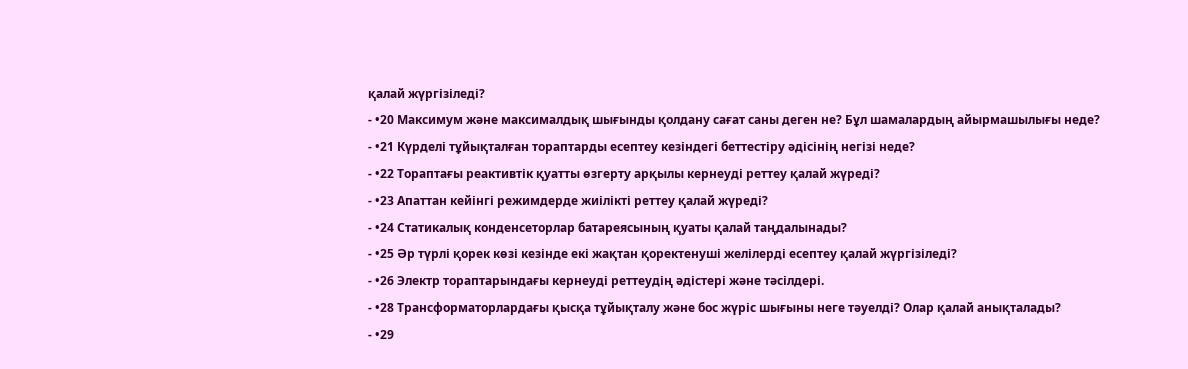қалай жүргізіледі?
- •20 Максимум және максималдық шығынды қолдану сағат саны деген не? Бұл шамалардың айырмашылығы неде?
- •21 Күрделі тұйықталған тораптарды есептеу кезіндегі беттестіру әдісінің негізі неде?
- •22 Тораптағы реактивтік қуатты өзгерту арқылы кернеуді реттеу қалай жүреді?
- •23 Апаттан кейінгі режимдерде жиілікті реттеу қалай жүреді?
- •24 Статикалық конденсеторлар батареясының қуаты қалай таңдалынады?
- •25 Әр түрлі қорек көзі кезінде екі жақтан қоректенуші желілерді есептеу қалай жүргізіледі?
- •26 Электр тораптарындағы кернеуді реттеудің әдістері және тәсілдері.
- •28 Трансформаторлардағы қысқа тұйықталу және бос жүріс шығыны неге тәуелді? Олар қалай анықталады?
- •29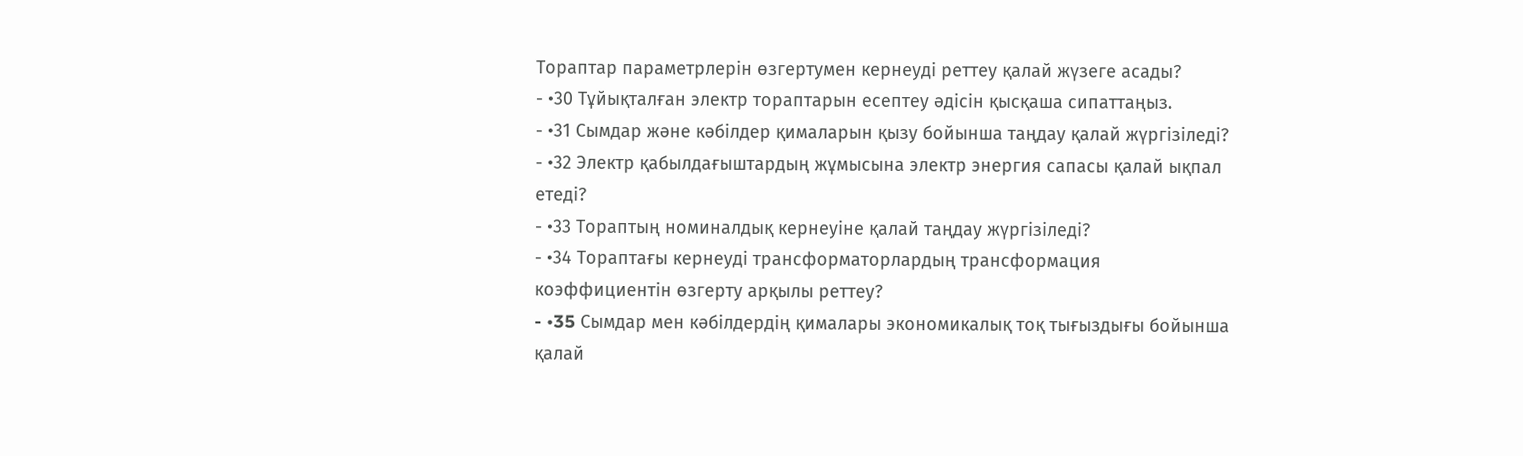Тораптар параметрлерін өзгертумен кернеуді реттеу қалай жүзеге асады?
- •30 Тұйықталған электр тораптарын есептеу әдісін қысқаша сипаттаңыз.
- •31 Сымдар және кәбілдер қималарын қызу бойынша таңдау қалай жүргізіледі?
- •32 Электр қабылдағыштардың жұмысына электр энергия сапасы қалай ықпал етеді?
- •33 Тораптың номиналдық кернеуіне қалай таңдау жүргізіледі?
- •34 Тораптағы кернеуді трансформаторлардың трансформация коэффициентін өзгерту арқылы реттеу?
- •35 Cымдар мен кәбілдердің қималары экономикалық тоқ тығыздығы бойынша қалай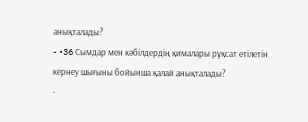анықталады?
- •36 Cымдар мен кәбілдердің қималары рұқсат етілетін кернеу шығыны бойынша қалай анықталады?
-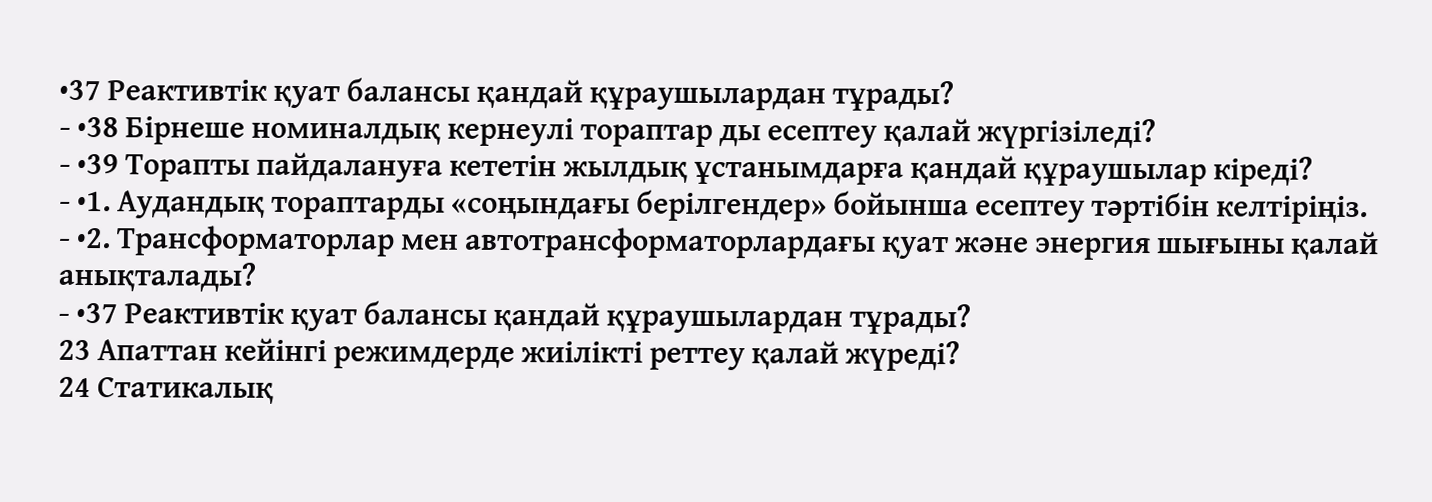•37 Реактивтік қуат балансы қандай құраушылардан тұрады?
- •38 Бірнеше номиналдық кернеулі тораптар ды есептеу қалай жүргізіледі?
- •39 Торапты пайдалануға кететін жылдық ұстанымдарға қандай құраушылар кіреді?
- •1. Аудандық тораптарды «соңындағы берілгендер» бойынша есептеу тәртібін келтіріңіз.
- •2. Трансформаторлар мен автотрансформаторлардағы қуат және энергия шығыны қалай анықталады?
- •37 Реактивтік қуат балансы қандай құраушылардан тұрады?
23 Апаттан кейінгі режимдерде жиілікті реттеу қалай жүреді?
24 Статикалық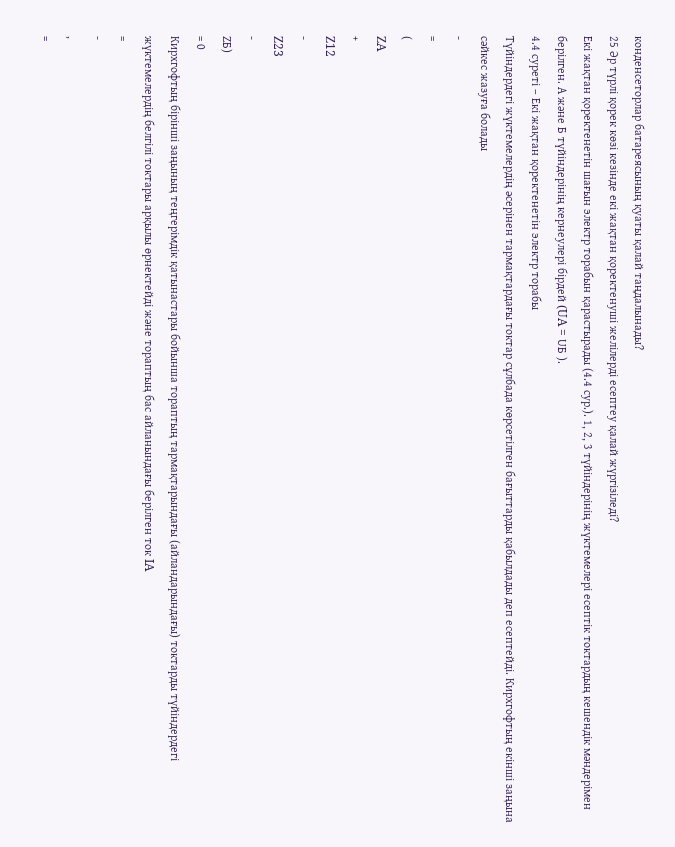конденсеторлар батареясының қуаты қалай таңдалынады?
25 Әр түрлі қорек көзі кезінде екі жақтан қоректенуші желілерді есептеу қалай жүргізіледі?
Екі жақтан қоректенетін шағын электр торабын қарастырады (4.4 сур.). 1, 2, 3 түйіндерінің жүктемелері есептік токтардың кешендік мәндерімен берілген. А және Б түйіндерінің кернеулері бірдей (UA = UБ ).
4.4 суреті – Екі жақтан қоректенетін электр торабы
Түйіндердегі жүктемелердің әсерінен тармақтардағы токтар сұлбада көрсетілген бағыттарды қабылдады деп есептейді. Кирхгофтың екінші заңына сәйкес жазуға болады
-
=
(
ZA
+
Z12
-
Z23
-
ZБ)
= 0
Кирхгофтың бірінші заңының теңгерімдік қатынастары бойынша тораптың тармақтарындағы (айландарындағы) токтарды түйіндердегі жүктемелердің белгілі токтары арқылы өрнектейді және тораптың бас айланындағы берілген ток IA
=
-
,
=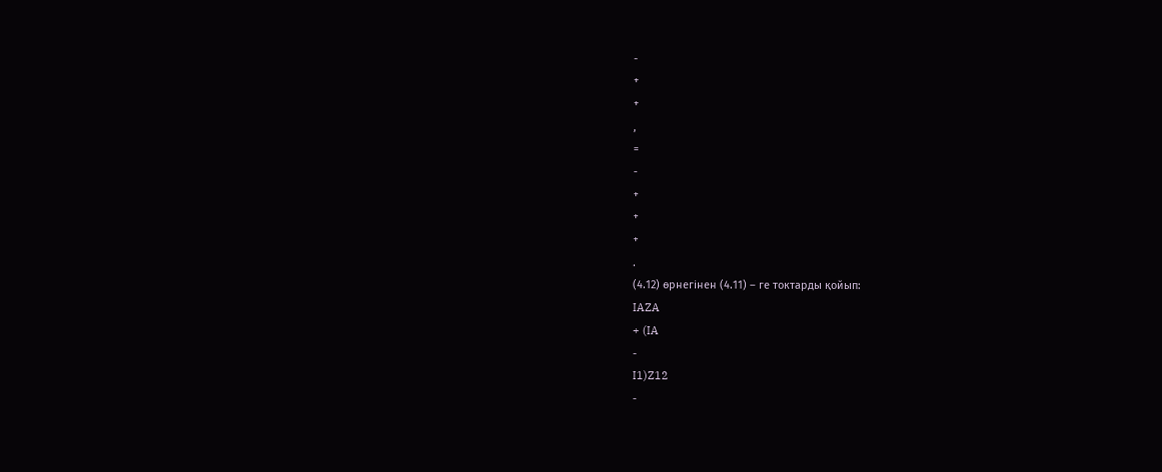-
+
+
,
=
-
+
+
+
.
(4.12) өрнегінен (4.11) – ге токтарды қойып:
IAZA
+ (IA
-
I1)Z12
-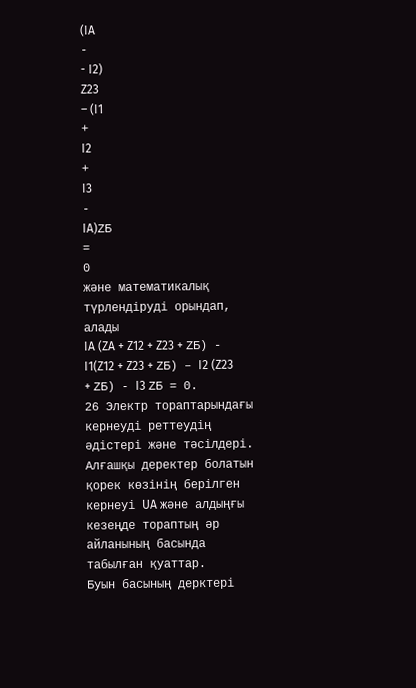(IA
-
- I2)
Z23
– (I1
+
I2
+
I3
-
IA)ZБ
=
0
және математикалық түрлендіруді орындап, алады
IA (ZA + Z12 + Z23 + ZБ) - I1(Z12 + Z23 + ZБ) – I2 (Z23 + ZБ) - I3 ZБ = 0.
26 Электр тораптарындағы кернеуді реттеудің әдістері және тәсілдері.
Алғашқы деректер болатын қорек көзінің берілген кернеуі UA және алдыңғы кезеңде тораптың әр айланының басында табылған қуаттар.
Буын басының дерктері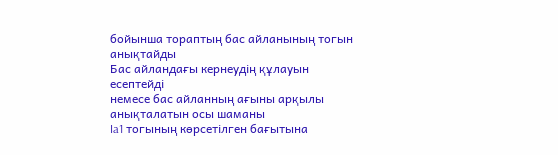бойынша тораптың бас айланының тогын анықтайды
Бас айландағы кернеудің құлауын есептейді
немесе бас айланның ағыны арқылы анықталатын осы шаманы
Ia1 тогының көрсетілген бағытына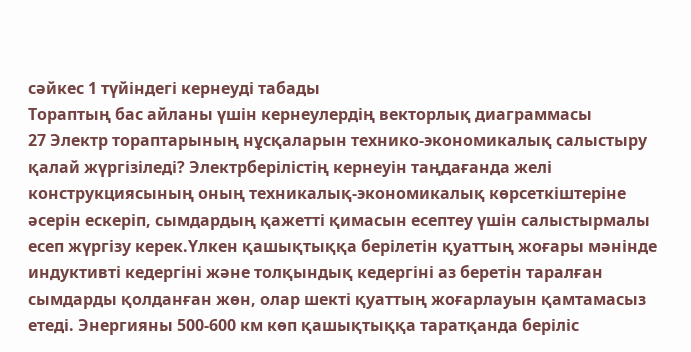сәйкес 1 түйіндегі кернеуді табады
Тораптың бас айланы үшін кернеулердің векторлық диаграммасы
27 Электр тораптарының нұсқаларын технико-экономикалық салыстыру қалай жүргізіледі? Электрберілістің кернеуін таңдағанда желі конструкциясының оның техникалық-экономикалық көрсеткіштеріне әсерін ескеріп, сымдардың қажетті қимасын есептеу үшін салыстырмалы есеп жүргізу керек.Үлкен қашықтыққа берілетін қуаттың жоғары мәнінде индуктивті кедергіні және толқындық кедергіні аз беретін таралған сымдарды қолданған жөн, олар шекті қуаттың жоғарлауын қамтамасыз етеді. Энергияны 500-600 км көп қашықтыққа таратқанда беріліс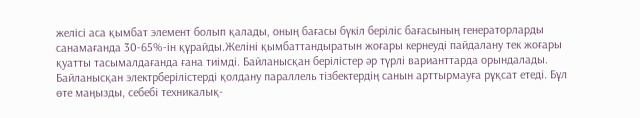желісі аса қымбат элемент болып қалады, оның бағасы бүкіл беріліс бағасының генераторларды санамағанда 30-65%-ін құрайды.Желіні қымбаттандыратын жоғары кернеуді пайдалану тек жоғары қуатты тасымалдағанда ғана тиімді. Байланысқан берілістер әр түрлі варианттарда орындалады. Байланысқан электрберілістерді қолдану параллель тізбектердің санын арттырмауға рұқсат етеді. Бұл өте маңызды, себебі техникалық-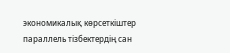экономикалық көрсеткіштер параллель тізбектердің сан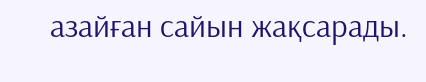азайған сайын жақсарады.